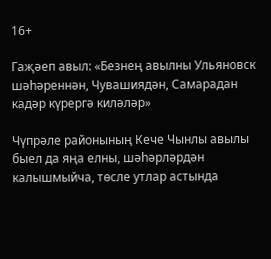16+

Гаҗәеп авыл: «Безнең авылны Ульяновск шәһәреннән, Чувашиядән, Самарадан кадәр күрергә киләләр»

Чүпрәле районының Кече Чынлы авылы быел да яңа елны, шәһәрләрдән калышмыйча, төсле утлар астында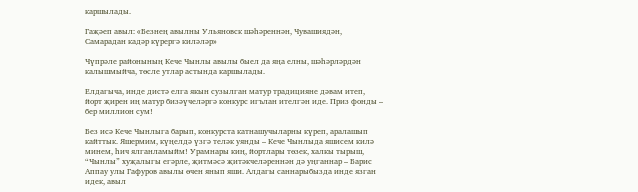каршылады.

Гаҗәеп авыл: «Безнең авылны Ульяновск шәһәреннән, Чувашиядән, Самарадан кадәр күрергә киләләр»

Чүпрәле районының Кече Чынлы авылы быел да яңа елны, шәһәрләрдән калышмыйча, төсле утлар астында каршылады.

Елдагыча, инде дистә елга якын сузылган матур традицияне дәвам итеп, йорт җирен иң матур бизәүчеләргә конкурс игълан ителгән иде. Приз фонды – бер миллион сум!

Без исә Кече Чынлыга барып, конкурста катнашучыларны күреп, аралашып кайттык. Яшермим, күңелдә үзгә теләк уянды – Кече Чынлыда яшисем килә минем, һич ялганламыйм! Урамнары киң, йортлары төзек, халкы тырыш, “Чынлы” хуҗалыгы егәрле, җитмәсә җитәкчеләреннән дә уңганнар – Барис Аппау улы Гафуров авылы өчен янып яши. Алдагы саннарыбызда инде язган идек, авыл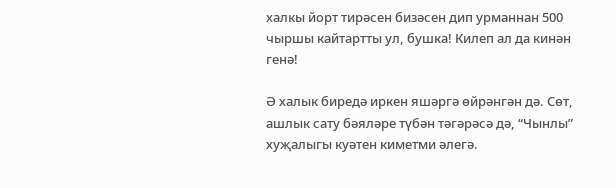халкы йорт тирәсен бизәсен дип урманнан 500 чыршы кайтартты ул, бушка! Килеп ал да кинән генә!

Ә халык биредә иркен яшәргә өйрәнгән дә. Сөт, ашлык сату бәяләре түбән тәгәрәсә дә, “Чынлы” хуҗалыгы куәтен киметми әлегә.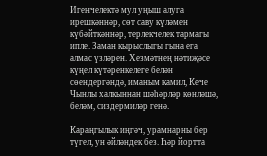Игенчелектә мул уңыш алуга ирешкәннәр, сөт саву күләмен күбәйткәннәр, терлекчелек тармагы ипле. Заман кырыслыгы гына ега алмас үзләрен. Хезмәтнең нәтиҗәсе күңел күтәренкелеге белән сөендергәндә, иманым камил, Кече Чынлы халкыннан шәһәрләр көнләшә, беләм, сиздермиләр генә.

Караңгылык иңгәч, урамнарны бер түгел, ун әйләндек без. Һәр йортта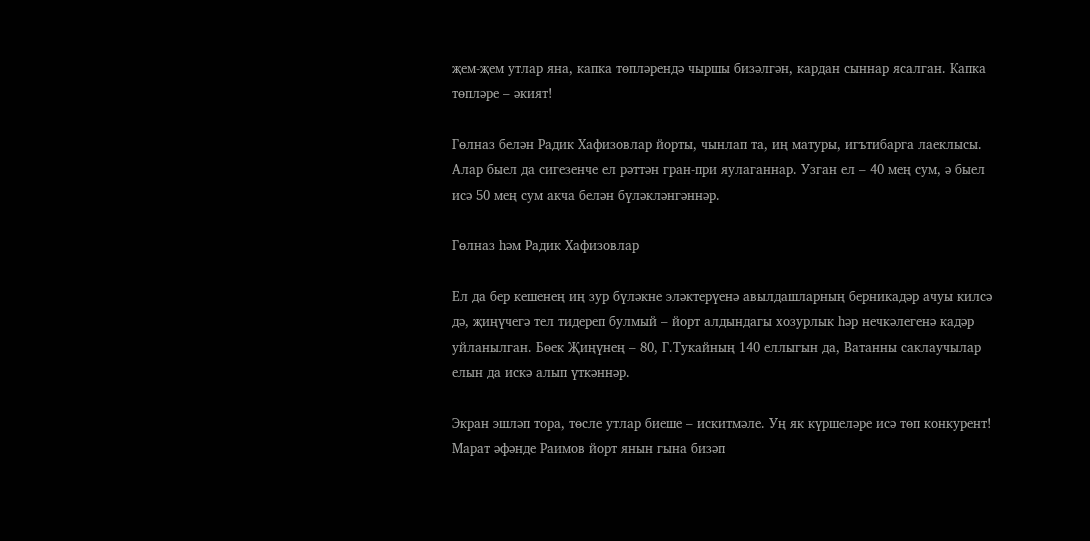җем-җем утлар яна, капка төпләрендә чыршы бизәлгән, кардан сыннар ясалган. Капка төпләре – әкият!

Гөлназ белән Радик Хафизовлар йорты, чынлап та, иң матуры, игътибарга лаеклысы. Алар быел да сигезенче ел рәттән гран-при яулаганнар. Узган ел – 40 мең сум, ә быел исә 50 мең сум акча белән бүләкләнгәннәр.

Гөлназ һәм Радик Хафизовлар

Ел да бер кешенең иң зур бүләкне эләктерүенә авылдашларның берникадәр ачуы килсә дә, җиңүчегә тел тидереп булмый – йорт алдындагы хозурлык һәр нечкәлегенә кадәр уйланылган. Бөек Җиңүнең – 80, Г.Тукайның 140 еллыгын да, Ватанны саклаучылар елын да искә алып үткәннәр.

Экран эшләп тора, төсле утлар биеше – искитмәле. Уң як күршеләре исә төп конкурент! Марат әфәнде Раимов йорт янын гына бизәп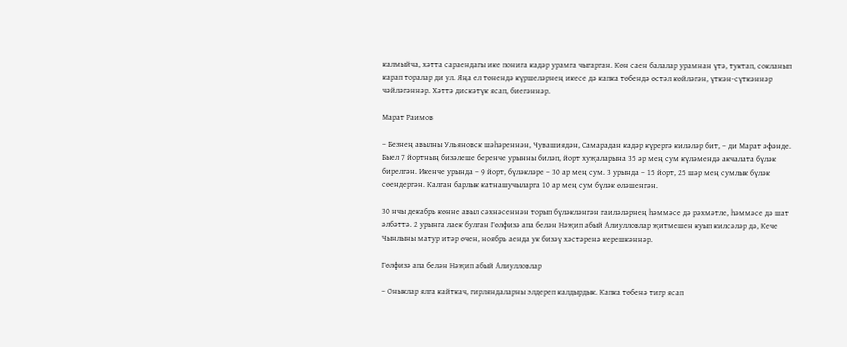калмыйча, хәтта сараендагы ике понига кадәр урамга чыгарган. Көн саен балалар урамнан үтә, туктап, сокланып карап торалар ди ул. Яңа ел төнендә күршеләрнең икесе дә капка төбендә өстәл көйләгән, үткән-сүткәннәр чәйләгәннәр. Хәттә дискәтүк ясап, биегәннәр.

Марат Раимов

– Безнең авылны Ульяновск шәһәреннән, Чувашиядән, Самарадан кадәр күрергә киләләр бит, – ди Марат әфәнде.
Быел 7 йортның бизәлеше беренче урынны биләп, йорт хуҗаларына 35 әр мең сум күләмендә акчалата бүләк бирелгән. Икенче урында – 9 йорт, бүләкләре – 30 ар мең сум. 3 урында – 15 йорт, 25 шәр мең сумлык бүләк сөендергән. Калган барлык катнашучыларга 10 ар мең сум бүләк өләшенгән.

30 нчы декабрь көнне авыл сәхнәсеннән торып бүләкләнгән гаиләләрнең һәммәсе дә рәхмәтле, һәммәсе дә шат әлбәттә. 2 урынга лаек булган Гөлфизә апа белән Нәҗип абый Алиулловлар җитмешен куып килсәләр дә, Кече Чынлыны матур итәр өчен, ноябрь аенда ук бизәү хәстәренә керешкәннәр.

Гөлфизә апа белән Нәҗип абый Алиулловлар

– Оныклар ялга кайткач, гирляндаларны элдереп калдырдык. Капка төбенә тигр ясап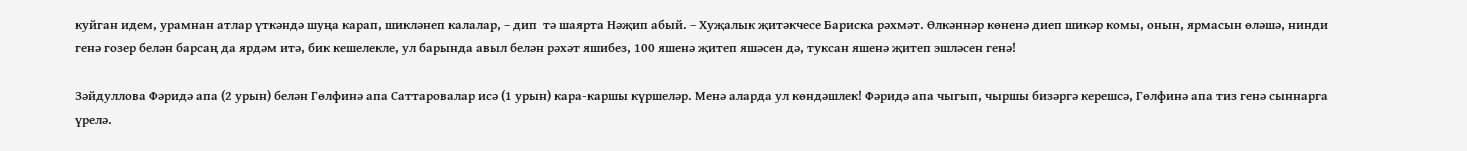куйган идем, урамнан атлар үткәндә шуңа карап, шикләнеп калалар, – дип  тә шаярта Нәҗип абый. – Хуҗалык җитәкчесе Бариска рәхмәт. Өлкәннәр көненә диеп шикәр комы, онын, ярмасын өләшә, нинди генә гозер белән барсаң да ярдәм итә, бик кешелекле, ул барында авыл белән рәхәт яшибез, 100 яшенә җитеп яшәсен дә, туксан яшенә җитеп эшләсен генә!

Зәйдуллова Фәридә апа (2 урын) белән Гөлфинә апа Саттаровалар исә (1 урын) кара-каршы күршеләр. Менә аларда ул көндәшлек! Фәридә апа чыгып, чыршы бизәргә керешсә, Гөлфинә апа тиз генә сыннарга үрелә.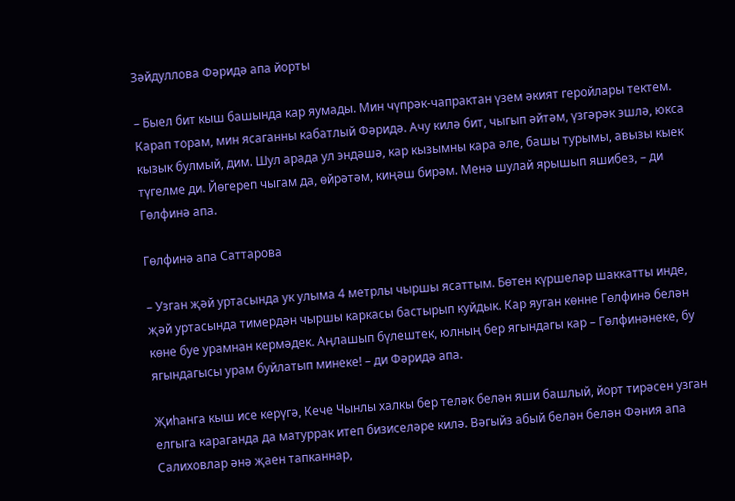Зәйдуллова Фәридә апа йорты

– Быел бит кыш башында кар яумады. Мин чүпрәк-чапрактан үзем әкият геройлары тектем. Карап торам, мин ясаганны кабатлый Фәридә. Ачу килә бит, чыгып әйтәм, үзгәрәк эшлә, юкса кызык булмый, дим. Шул арада ул эндәшә, кар кызымны кара әле, башы турымы, авызы кыек түгелме ди. Йөгереп чыгам да, өйрәтәм, киңәш бирәм. Менә шулай ярышып яшибез, – ди Гөлфинә апа.

Гөлфинә апа Саттарова

– Узган җәй уртасында ук улыма 4 метрлы чыршы ясаттым. Бөтен күршеләр шаккатты инде, җәй уртасында тимердән чыршы каркасы бастырып куйдык. Кар яуган көнне Гөлфинә белән көне буе урамнан кермәдек. Аңлашып бүлештек, юлның бер ягындагы кар – Гөлфинәнеке, бу ягындагысы урам буйлатып минеке! – ди Фәридә апа.

Җиһанга кыш исе керүгә, Кече Чынлы халкы бер теләк белән яши башлый, йорт тирәсен узган елгыга караганда да матуррак итеп бизиселәре килә. Вәгыйз абый белән белән Фәния апа  Салиховлар әнә җаен тапканнар,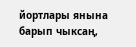йортлары янына барып чыксаң,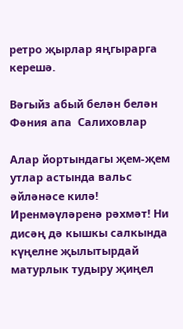ретро җырлар яңгырарга керешә.

Вәгыйз абый белән белән Фәния апа  Салиховлар

Алар йортындагы җем-җем утлар астында вальс әйләнәсе килә! Иренмәүләренә рәхмәт! Ни дисәң дә кышкы салкында күңелне җылытырдай матурлык тудыру җиңел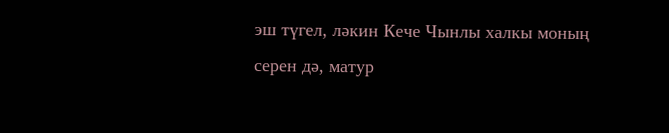эш түгел, ләкин Кече Чынлы халкы моның серен дә, матур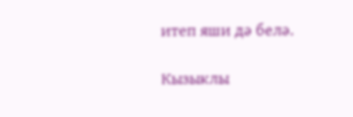итеп яши дә белә.

Кызыклы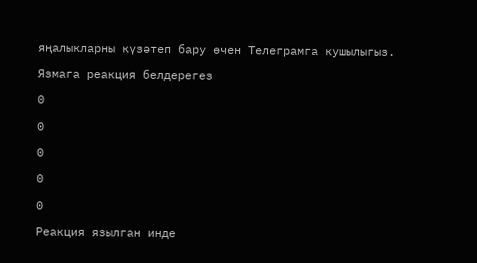яңалыкларны күзәтеп бару өчен Телеграмга кушылыгыз.

Язмага реакция белдерегез

0

0

0

0

0

Реакция язылган инде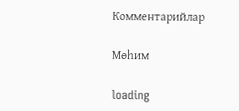Комментарийлар

Мөһим

loading